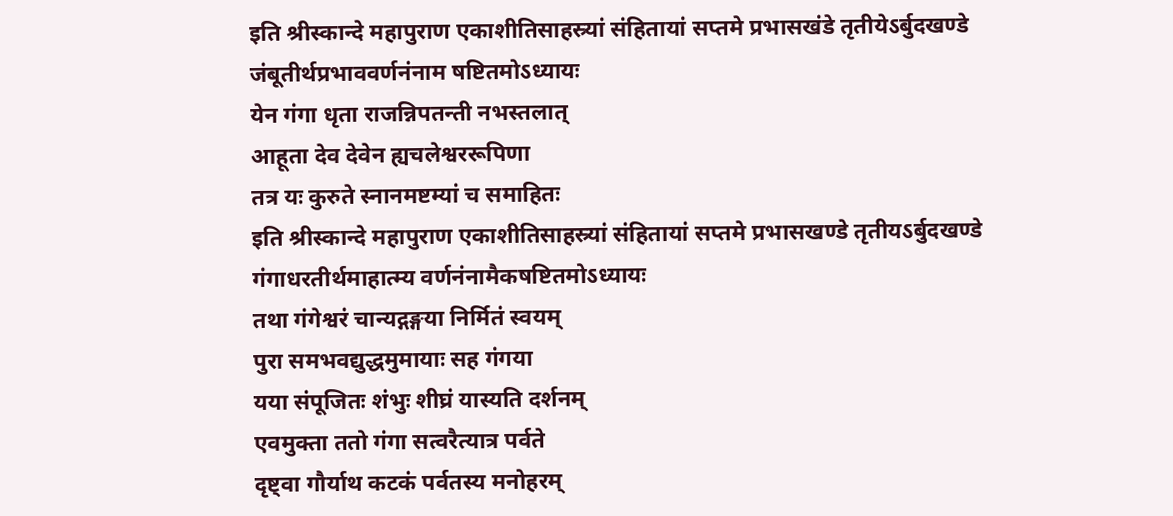इति श्रीस्कान्दे महापुराण एकाशीतिसाहस्र्यां संहितायां सप्तमे प्रभासखंडे तृतीयेऽर्बुदखण्डे जंबूतीर्थप्रभाववर्णनंनाम षष्टितमोऽध्यायः
येन गंगा धृता राजन्निपतन्ती नभस्तलात्
आहूता देव देवेन ह्यचलेश्वररूपिणा
तत्र यः कुरुते स्नानमष्टम्यां च समाहितः
इति श्रीस्कान्दे महापुराण एकाशीतिसाहस्र्यां संहितायां सप्तमे प्रभासखण्डे तृतीयऽर्बुदखण्डे गंगाधरतीर्थमाहात्म्य वर्णनंनामैकषष्टितमोऽध्यायः
तथा गंगेश्वरं चान्यद्गङ्गया निर्मितं स्वयम्
पुरा समभवद्युद्धमुमायाः सह गंगया
यया संपूजितः शंभुः शीघ्रं यास्यति दर्शनम्
एवमुक्ता ततो गंगा सत्वरैत्यात्र पर्वते
दृष्ट्वा गौर्याथ कटकं पर्वतस्य मनोहरम्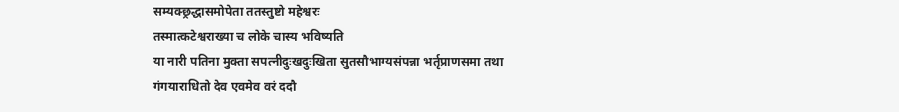सम्यक्छ्रद्धासमोपेता ततस्तुष्टो महेश्वरः
तस्मात्कटेश्वराख्या च लोके चास्य भविष्यति
या नारी पतिना मुक्ता सपत्नीदुःखदुःखिता सुतसौभाग्यसंपन्ना भर्तृप्राणसमा तथा
गंगयाराधितो देव एवमेव वरं ददौ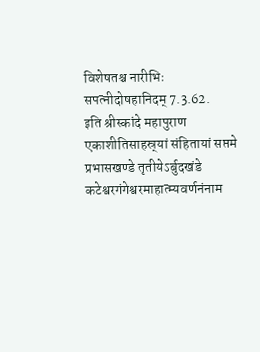विशेषतश्च नारीभिः सपत्नीदोषहानिदम् 7.3.62.
इति श्रीस्कांदे महापुराण एकाशीतिसाहस्र्यां संहितायां सप्तमे प्रभासखण्डे तृतीयेऽर्बुदखंडे कटेश्वरगंगेश्वरमाहात्म्यवर्णनंनाम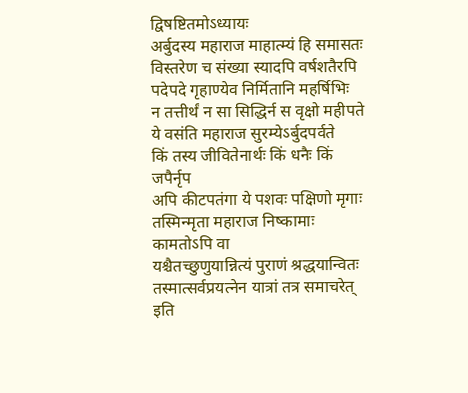द्विषष्टितमोऽध्यायः
अर्बुदस्य महाराज माहात्म्यं हि समासतः
विस्तरेण च संख्या स्यादपि वर्षशतैरपि पदेपदे गृहाण्येव निर्मितानि महर्षिभिः
न तत्तीर्थं न सा सिद्धिर्न स वृक्षो महीपते
ये वसंति महाराज सुरम्येऽर्बुदपर्वते
किं तस्य जीवितेनार्थः किं धनैः किं जपैर्नृप
अपि कीटपतंगा ये पशवः पक्षिणो मृगाः
तस्मिन्मृता महाराज निष्कामाः कामतोऽपि वा
यश्चैतच्छुणुयान्नित्यं पुराणं श्रद्धयान्वितः
तस्मात्सर्वप्रयत्नेन यात्रां तत्र समाचरेत्
इति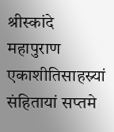श्रीस्कांदे महापुराण एकाशीतिसाहस्र्यां संहितायां सप्तमे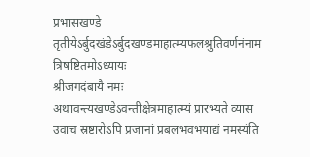प्रभासखण्डे तृतीयेऽर्बुदखंडेऽर्बुदखण्डमाहात्म्यफलश्रुतिवर्णनंनाम त्रिषष्टितमोऽध्यायः
श्रीजगदंबायै नमः अथावन्त्यखण्डेऽवन्तीक्षेत्रमाहात्म्यं प्रारभ्यते व्यास उवाच स्रष्टारोऽपि प्रजानां प्रबलभवभयाद्यं नमस्यंति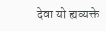देवा यो ह्यव्यक्ते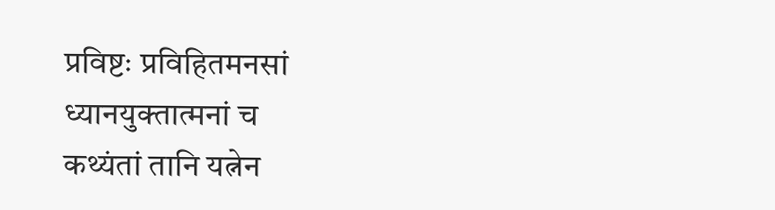प्रविष्टः प्रविहितमनसां ध्यानयुक्तात्मनां च
कथ्यंतां तानि यत्नेन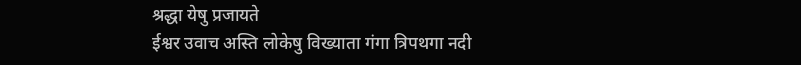श्रद्धा येषु प्रजायते
ईश्वर उवाच अस्ति लोकेषु विख्याता गंगा त्रिपथगा नदी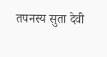तपनस्य सुता देवी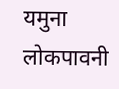यमुना लोकपावनी